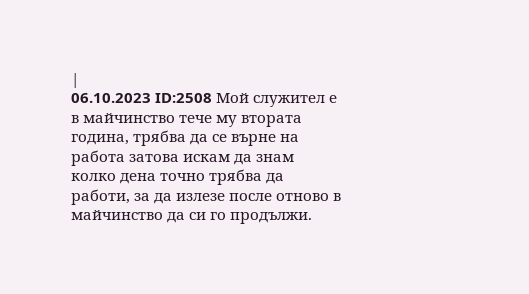|
06.10.2023 ID:2508 Мой служител е в майчинство тече му втората година, трябва да се върне на работа затова искам да знам колко дена точно трябва да работи, за да излезе после отново в майчинство да си го продължи.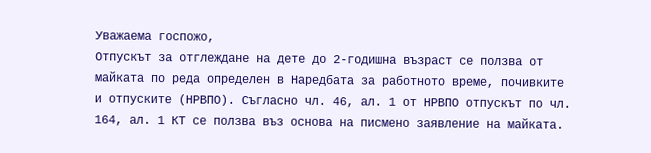Уважаема госпожо,
Отпускът за отглеждане на дете до 2-годишна възраст се ползва от майката по реда определен в Наредбата за работното време, почивките и отпуските (НРВПО). Съгласно чл. 46, ал. 1 от НРВПО отпускът по чл. 164, ал. 1 КТ се ползва въз основа на писмено заявление на майката.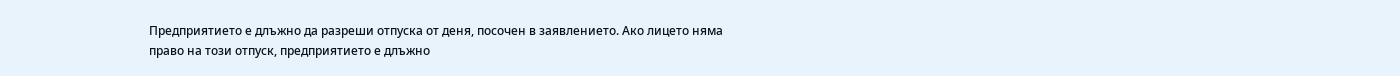Предприятието е длъжно да разреши отпуска от деня, посочен в заявлението. Ако лицето няма право на този отпуск, предприятието е длъжно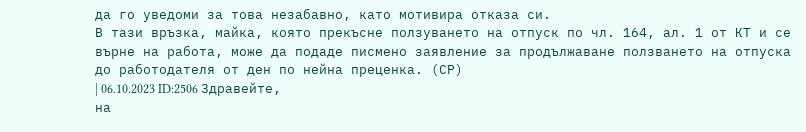да го уведоми за това незабавно, като мотивира отказа си.
В тази връзка, майка, която прекъсне ползуването на отпуск по чл. 164, ал. 1 от КТ и се върне на работа, може да подаде писмено заявление за продължаване ползването на отпуска до работодателя от ден по нейна преценка. (СР)
| 06.10.2023 ID:2506 Здравейте,
на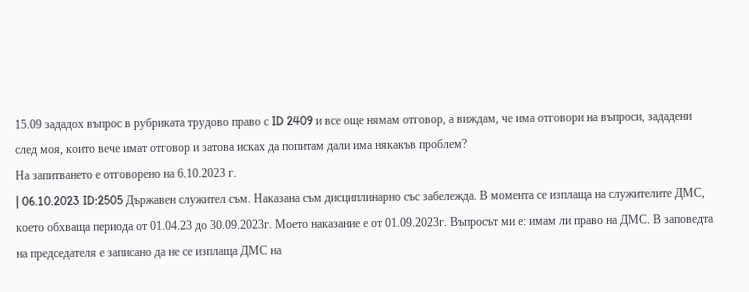15.09 зададох въпрос в рубриката трудово право с ID 2409 и все още нямам отговор, а виждам, че има отговори на въпроси, зададени след моя, които вече имат отговор и затова исках да попитам дали има някакъв проблем?
На запитването е отговорено на 6.10.2023 г.
| 06.10.2023 ID:2505 Държавен служител съм. Наказана съм дисциплинарно със забележда. В момента се изплаща на служителите ДМС, което обхваща периода от 01.04.23 до 30.09.2023г. Моето наказание е от 01.09.2023г. Въпросът ми е: имам ли право на ДМС. В заповедта на председателя е записано да не се изплаща ДМС на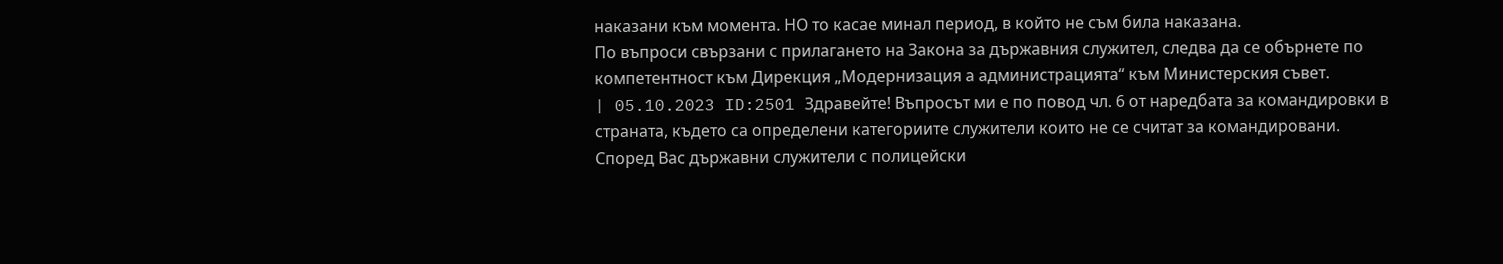наказани към момента. НО то касае минал период, в който не съм била наказана.
По въпроси свързани с прилагането на Закона за държавния служител, следва да се обърнете по компетентност към Дирекция „Модернизация а администрацията“ към Министерския съвет.
| 05.10.2023 ID:2501 Здравейте! Въпросът ми е по повод чл. 6 от наредбата за командировки в страната, където са определени категориите служители които не се считат за командировани.
Според Вас държавни служители с полицейски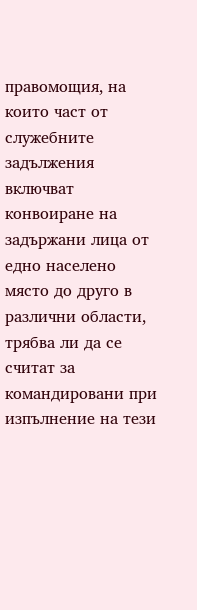правомощия, на които част от служебните задължения включват конвоиране на задържани лица от едно населено място до друго в различни области, трябва ли да се считат за командировани при изпълнение на тези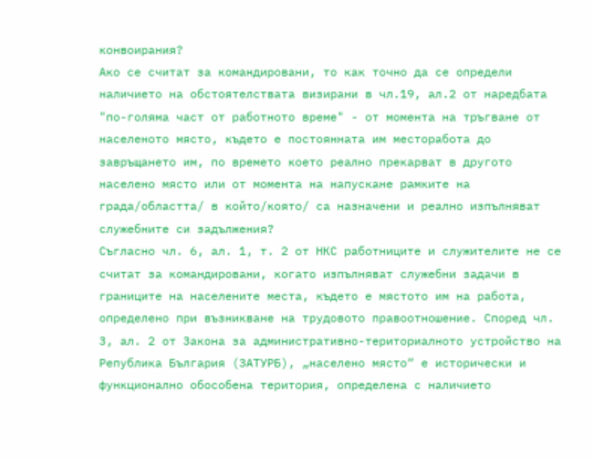конвоирания?
Ако се считат за командировани, то как точно да се определи наличието на обстоятелствата визирани в чл.19, ал.2 от наредбата "по-голяма част от работното време" - от момента на тръгване от населеното място, където е постоянната им месторабота до завръщането им, по времето което реално прекарват в другото населено място или от момента на напускане рамките на града/областта/ в който/която/ са назначени и реално изпълняват служебните си задължения?
Съгласно чл. 6, ал. 1, т. 2 от НКС работниците и служителите не се считат за командировани, когато изпълняват служебни задачи в границите на населените места, където е мястото им на работа, определено при възникване на трудовото правоотношение. Според чл. 3, ал. 2 от Закона за административно-териториалното устройство на Република България (ЗАТУРБ), „населено място“ е исторически и функционално обособена територия, определена с наличието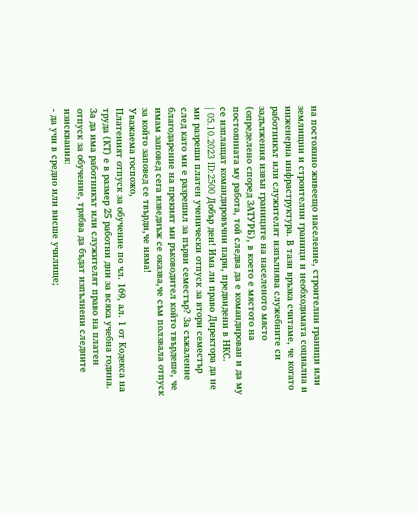на постоянно живеещо население, строителни граници или землищни и строителни граници и необходимата социална и инженерна инфраструктура. В тази връзка считаме, че когато работникът или служителят изпълнява служебните си задължения извън границите на населеното място (определено според ЗАТУРБ), в което е мястото на постоянната му работа, той следва да е командирован и да му се изплащат командировъчни пари, предвидени в НКС.
| 05.10.2023 ID:2500 Добър ден! Има ли право Директора да не ми разреши платен ученически отпуск за втори семестър след като ми е разрешил за първи семестър? За съжаление благодарение на прекият ми ръководител който твърдеше, че имам заповед сега изведнъж се оказва,че съм ползвала отпуск за който заповед се твърди,че няма!
Уважаема госпожо,
Платеният отпуск за обучение по чл. 169, ал. 1 от Кодекса на труда (КТ) е в размер 25 работни дни за всяка учебна година.
За да има работникът или служителят право на платен отпуск за обучение, трябва да бъдат изпълнени следните изисквания:
- да учи в средно или висше училище;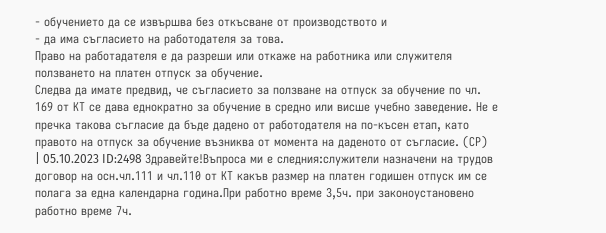- обучението да се извършва без откъсване от производството и
- да има съгласието на работодателя за това.
Право на работадателя е да разреши или откаже на работника или служителя ползването на платен отпуск за обучение.
Следва да имате предвид, че съгласието за ползване на отпуск за обучение по чл. 169 от КТ се дава еднократно за обучение в средно или висше учебно заведение. Не е пречка такова съгласие да бъде дадено от работодателя на по-късен етап, като правото на отпуск за обучение възниква от момента на даденото от съгласие. (СР)
| 05.10.2023 ID:2498 Здравейте!Въпроса ми е следния:служители назначени на трудов договор на осн.чл.111 и чл.110 от КТ какъв размер на платен годишен отпуск им се полага за една календарна година.При работно време 3,5ч. при законоустановено работно време 7ч.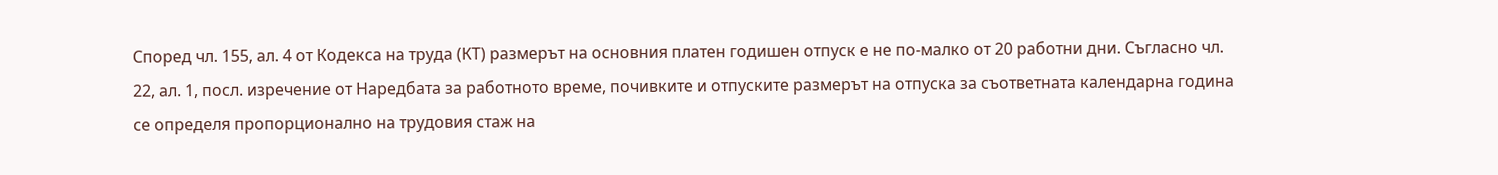Според чл. 155, ал. 4 от Кодекса на труда (КТ) размерът на основния платен годишен отпуск е не по-малко от 20 работни дни. Съгласно чл. 22, ал. 1, посл. изречение от Наредбата за работното време, почивките и отпуските размерът на отпуска за съответната календарна година се определя пропорционално на трудовия стаж на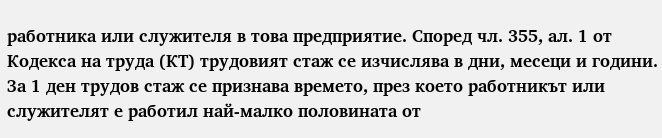работника или служителя в това предприятие. Според чл. 355, ал. 1 от Кодекса на труда (КТ) трудовият стаж се изчислява в дни, месеци и години. За 1 ден трудов стаж се признава времето, през което работникът или служителят е работил най-малко половината от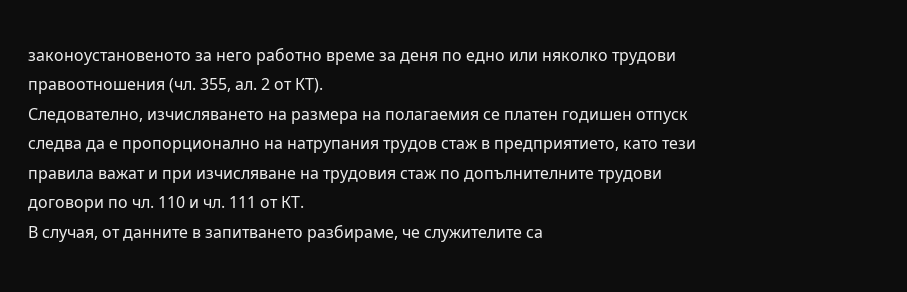законоустановеното за него работно време за деня по едно или няколко трудови правоотношения (чл. 355, ал. 2 от КТ).
Следователно, изчисляването на размера на полагаемия се платен годишен отпуск следва да е пропорционално на натрупания трудов стаж в предприятието, като тези правила важат и при изчисляване на трудовия стаж по допълнителните трудови договори по чл. 110 и чл. 111 от КТ.
В случая, от данните в запитването разбираме, че служителите са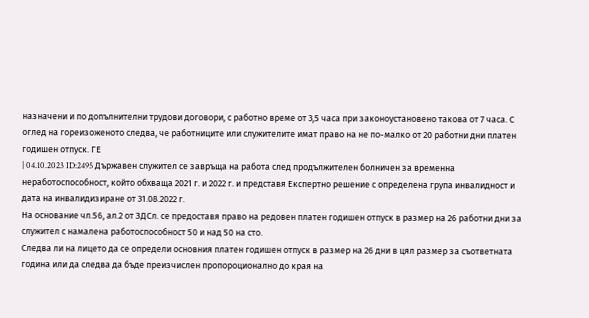назначени и по допълнителни трудови договори, с работно време от 3,5 часа при законоустановено такова от 7 часа. С оглед на гореизоженото следва, че работниците или служителите имат право на не по-малко от 20 работни дни платен годишен отпуск. ГЕ
| 04.10.2023 ID:2495 Държавен служител се завръща на работа след продължителен болничен за временна неработоспособност, който обхваща 2021 г. и 2022 г. и представя Експертно решение с определена група инвалидност и дата на инвалидизиране от 31.08.2022 г.
На основание чл.56, ал.2 от ЗДСл. се предоставя право на редовен платен годишен отпуск в размер на 26 работни дни за служител с намалена работоспособност 50 и над 50 на сто.
Следва ли на лицето да се определи основния платен годишен отпуск в размер на 26 дни в цял размер за съответната година или да следва да бъде преизчислен пропороционално до края на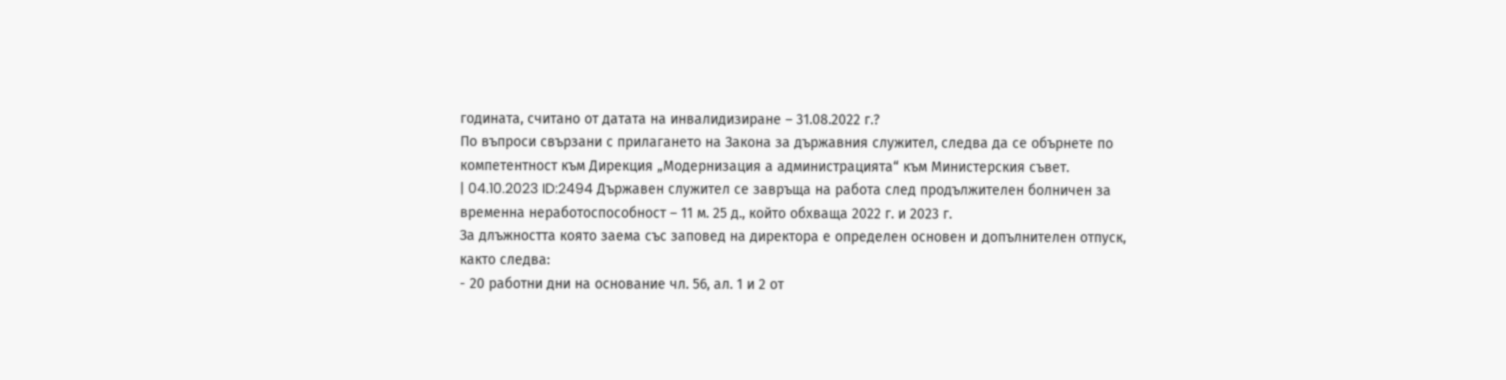годината, считано от датата на инвалидизиране – 31.08.2022 г.?
По въпроси свързани с прилагането на Закона за държавния служител, следва да се обърнете по компетентност към Дирекция „Модернизация а администрацията“ към Министерския съвет.
| 04.10.2023 ID:2494 Държавен служител се завръща на работа след продължителен болничен за временна неработоспособност – 11 м. 25 д., който обхваща 2022 г. и 2023 г.
За длъжността която заема със заповед на директора е определен основен и допълнителен отпуск, както следва:
- 20 работни дни на основание чл. 56, ал. 1 и 2 от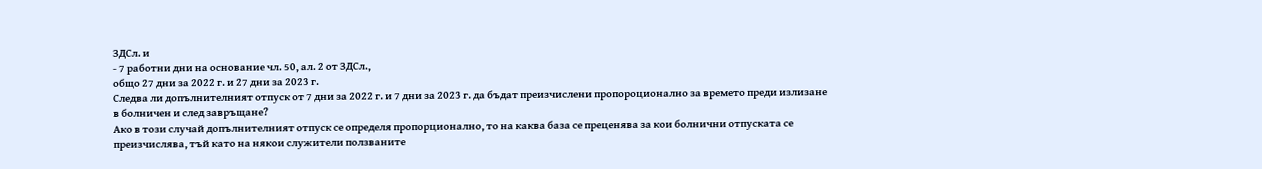ЗДСл. и
- 7 работни дни на основание чл. 50, ал. 2 от ЗДСл.,
общо 27 дни за 2022 г. и 27 дни за 2023 г.
Следва ли допълнителният отпуск от 7 дни за 2022 г. и 7 дни за 2023 г. да бъдат преизчислени пропороционално за времето преди излизане в болничен и след завръщане?
Ако в този случай допълнителният отпуск се определя пропорционално, то на каква база се преценява за кои болнични отпуската се преизчислява, тъй като на някои служители ползваните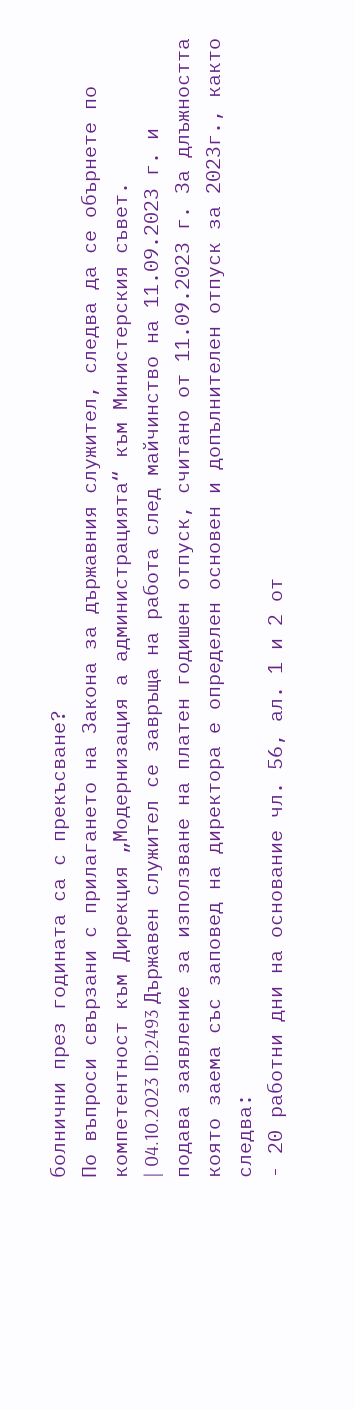болнични през годината са с прекъсване?
По въпроси свързани с прилагането на Закона за държавния служител, следва да се обърнете по компетентност към Дирекция „Модернизация а администрацията“ към Министерския съвет.
| 04.10.2023 ID:2493 Държавен служител се завръща на работа след майчинство на 11.09.2023 г. и подава заявление за използване на платен годишен отпуск, считано от 11.09.2023 г. За длъжността която заема със заповед на директора е определен основен и допълнителен отпуск за 2023г., както следва:
- 20 работни дни на основание чл. 56, ал. 1 и 2 от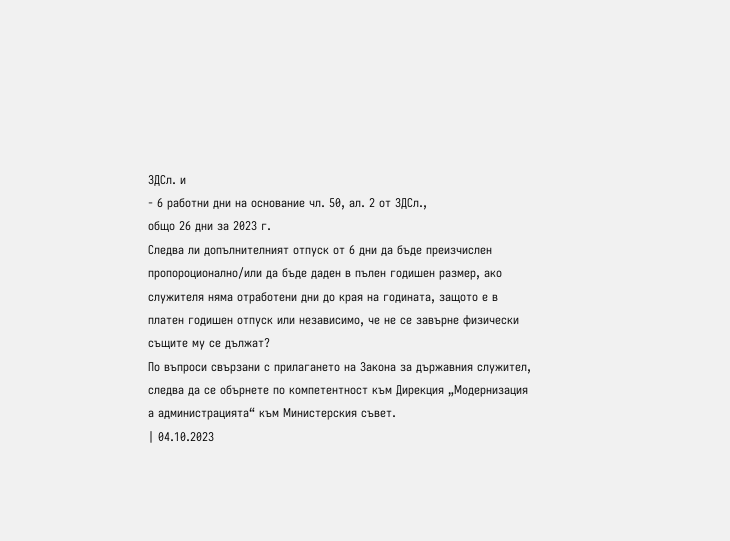ЗДСл. и
- 6 работни дни на основание чл. 50, ал. 2 от ЗДСл.,
общо 26 дни за 2023 г.
Следва ли допълнителният отпуск от 6 дни да бъде преизчислен пропороционално/или да бъде даден в пълен годишен размер, ако служителя няма отработени дни до края на годината, защото е в платен годишен отпуск или независимо, че не се завърне физически същите му се дължат?
По въпроси свързани с прилагането на Закона за държавния служител, следва да се обърнете по компетентност към Дирекция „Модернизация а администрацията“ към Министерския съвет.
| 04.10.2023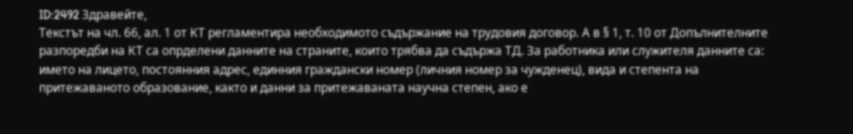ID:2492 Здравейте,
Текстът на чл. 66, ал. 1 от КТ регламентира необходимото съдържание на трудовия договор. А в § 1, т. 10 от Допълнителните разпоредби на КТ са опрделени данните на страните, които трябва да съдържа ТД. За работника или служителя данните са: името на лицето, постоянния адрес, единния граждански номер (личния номер за чужденец), вида и степента на притежаваното образование, както и данни за притежаваната научна степен, ако е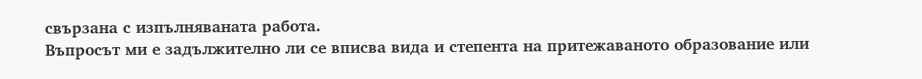свързана с изпълняваната работа.
Въпросът ми е задължително ли се вписва вида и степента на притежаваното образование или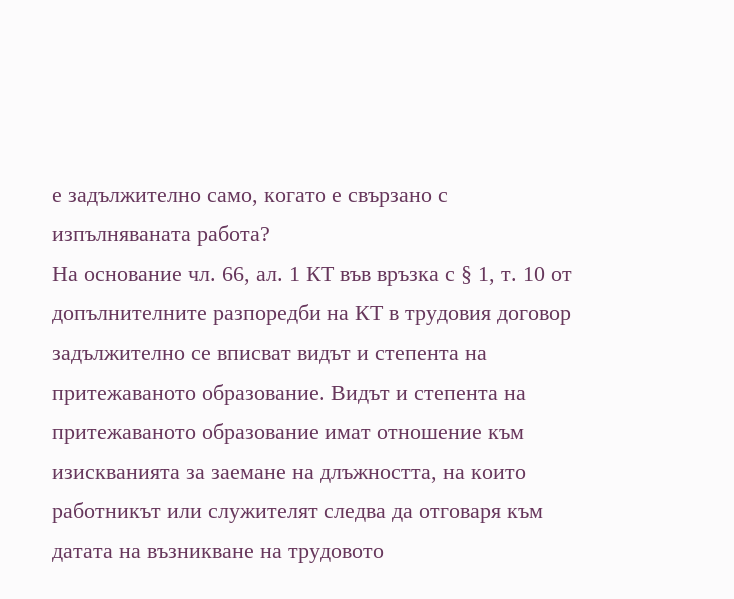е задължително само, когато е свързано с изпълняваната работа?
На основание чл. 66, ал. 1 КТ във връзка с § 1, т. 10 от допълнителните разпоредби на КТ в трудовия договор задължително се вписват видът и степента на притежаваното образование. Видът и степента на притежаваното образование имат отношение към изискванията за заемане на длъжността, на които работникът или служителят следва да отговаря към датата на възникване на трудовото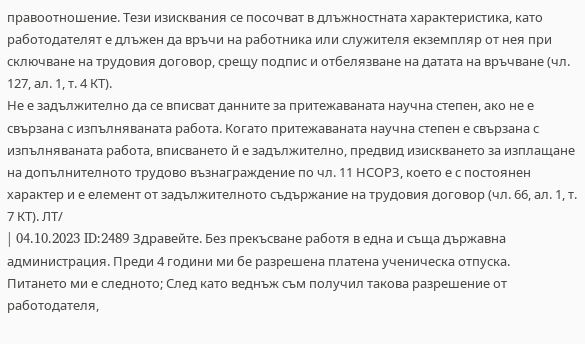правоотношение. Тези изисквания се посочват в длъжностната характеристика, като работодателят е длъжен да връчи на работника или служителя екземпляр от нея при сключване на трудовия договор, срещу подпис и отбелязване на датата на връчване (чл. 127, ал. 1, т. 4 КТ).
Не е задължително да се вписват данните за притежаваната научна степен, ако не е свързана с изпълняваната работа. Когато притежаваната научна степен е свързана с изпълняваната работа, вписването й е задължително, предвид изискването за изплащане на допълнителното трудово възнаграждение по чл. 11 НСОРЗ, което е с постоянен характер и е елемент от задължителното съдържание на трудовия договор (чл. 66, ал. 1, т. 7 КТ). ЛТ/
| 04.10.2023 ID:2489 Здравейте. Без прекъсване работя в една и съща държавна администрация. Преди 4 години ми бе разрешена платена ученическа отпуска.
Питането ми е следното; След като веднъж съм получил такова разрешение от работодателя,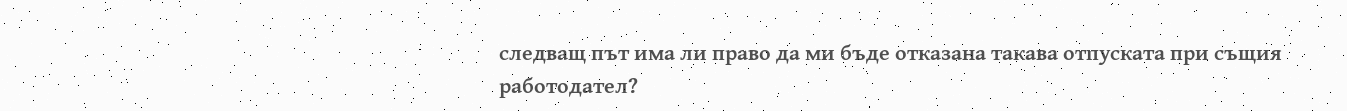следващ път има ли право да ми бъде отказана такава отпуската при същия работодател?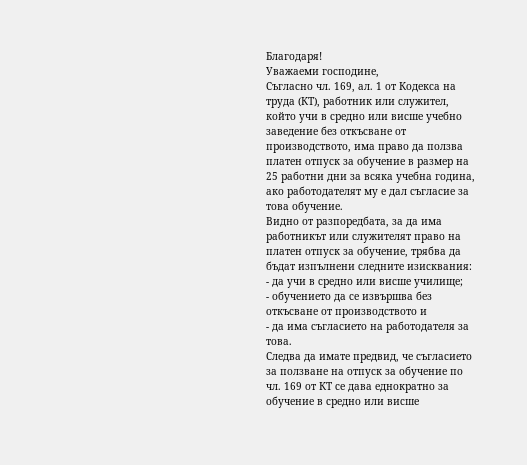Благодаря!
Уважаеми господине,
Съгласно чл. 169, ал. 1 от Кодекса на труда (КТ), работник или служител, който учи в средно или висше учебно заведение без откъсване от производството, има право да ползва платен отпуск за обучение в размер на 25 работни дни за всяка учебна година, ако работодателят му е дал съгласие за това обучение.
Видно от разпоредбата, за да има работникът или служителят право на платен отпуск за обучение, трябва да бъдат изпълнени следните изисквания:
- да учи в средно или висше училище;
- обучението да се извършва без откъсване от производството и
- да има съгласието на работодателя за това.
Следва да имате предвид, че съгласието за ползване на отпуск за обучение по чл. 169 от КТ се дава еднократно за обучение в средно или висше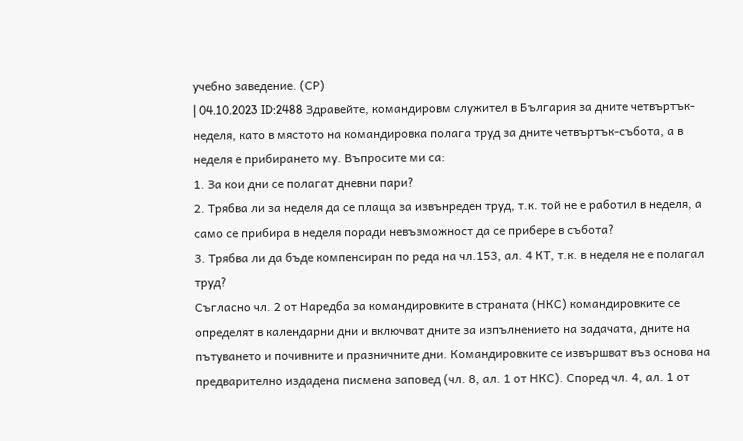учебно заведение. (СР)
| 04.10.2023 ID:2488 Здравейте, командировм служител в България за дните четвъртък-неделя, като в мястото на командировка полага труд за дните четвъртък-събота, а в неделя е прибирането му. Въпросите ми са:
1. За кои дни се полагат дневни пари?
2. Трябва ли за неделя да се плаща за извънреден труд, т.к. той не е работил в неделя, а само се прибира в неделя поради невъзможност да се прибере в събота?
3. Трябва ли да бъде компенсиран по реда на чл.153, ал. 4 КТ, т.к. в неделя не е полагал труд?
Съгласно чл. 2 от Наредба за командировките в страната (НКС) командировките се определят в календарни дни и включват дните за изпълнението на задачата, дните на пътуването и почивните и празничните дни. Командировките се извършват въз основа на предварително издадена писмена заповед (чл. 8, ал. 1 от НКС). Според чл. 4, ал. 1 от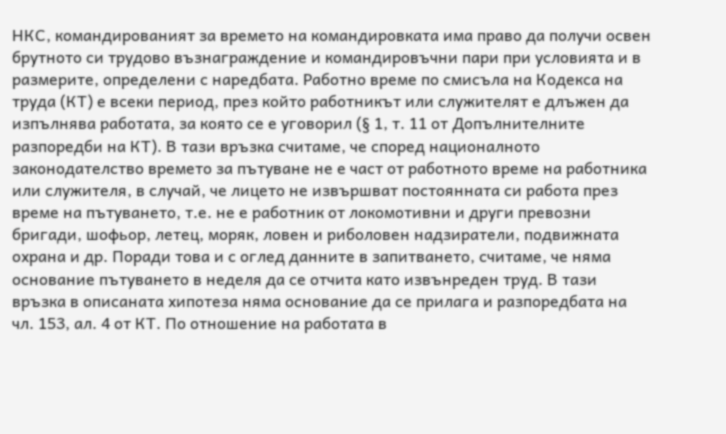НКС, командированият за времето на командировката има право да получи освен брутното си трудово възнаграждение и командировъчни пари при условията и в размерите, определени с наредбата. Работно време по смисъла на Кодекса на труда (КТ) е всеки период, през който работникът или служителят е длъжен да изпълнява работата, за която се е уговорил (§ 1, т. 11 от Допълнителните разпоредби на КТ). В тази връзка считаме, че според националното законодателство времето за пътуване не е част от работното време на работника или служителя, в случай, че лицето не извършват постоянната си работа през време на пътуването, т.е. не е работник от локомотивни и други превозни бригади, шофьор, летец, моряк, ловен и риболовен надзиратели, подвижната охрана и др. Поради това и с оглед данните в запитването, считаме, че няма основание пътуването в неделя да се отчита като извънреден труд. В тази връзка в описаната хипотеза няма основание да се прилага и разпоредбата на чл. 153, ал. 4 от КТ. По отношение на работата в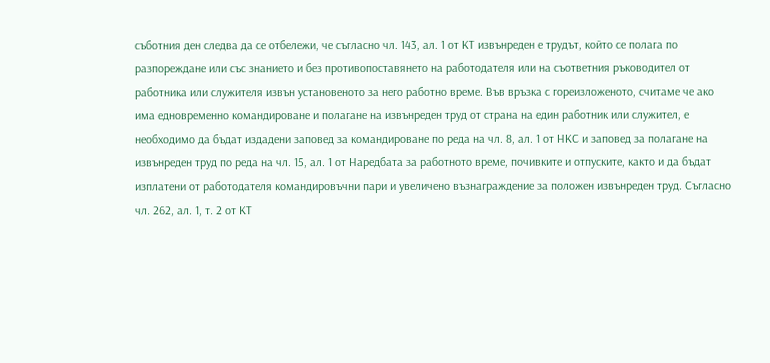съботния ден следва да се отбележи, че съгласно чл. 143, ал. 1 от КТ извънреден е трудът, който се полага по разпореждане или със знанието и без противопоставянето на работодателя или на съответния ръководител от работника или служителя извън установеното за него работно време. Във връзка с гореизложеното, считаме че ако има едновременно командироване и полагане на извънреден труд от страна на един работник или служител, е необходимо да бъдат издадени заповед за командироване по реда на чл. 8, ал. 1 от НКС и заповед за полагане на извънреден труд по реда на чл. 15, ал. 1 от Наредбата за работното време, почивките и отпуските, както и да бъдат изплатени от работодателя командировъчни пари и увеличено възнаграждение за положен извънреден труд. Съгласно чл. 262, ал. 1, т. 2 от КТ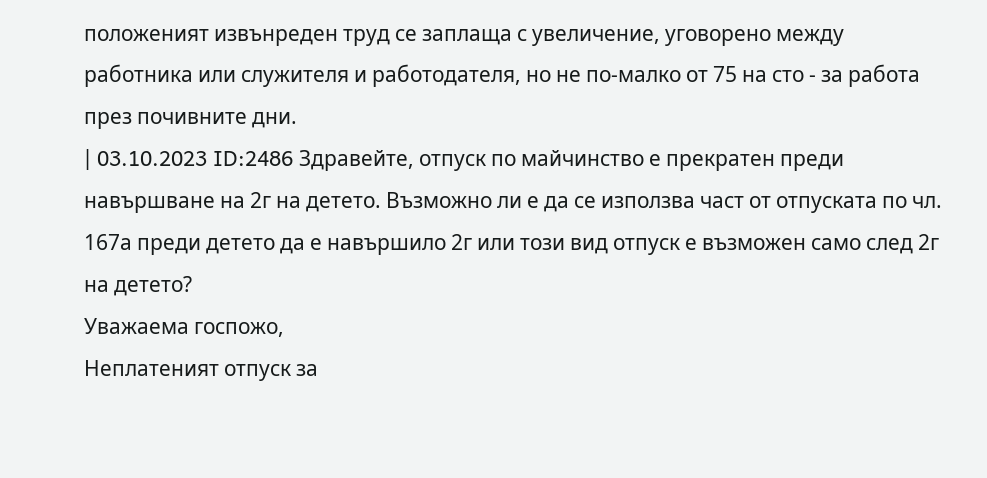положеният извънреден труд се заплаща с увеличение, уговорено между работника или служителя и работодателя, но не по-малко от 75 на сто - за работа през почивните дни.
| 03.10.2023 ID:2486 Здравейте, отпуск по майчинство е прекратен преди навършване на 2г на детето. Възможно ли е да се използва част от отпуската по чл. 167а преди детето да е навършило 2г или този вид отпуск е възможен само след 2г на детето?
Уважаема госпожо,
Неплатеният отпуск за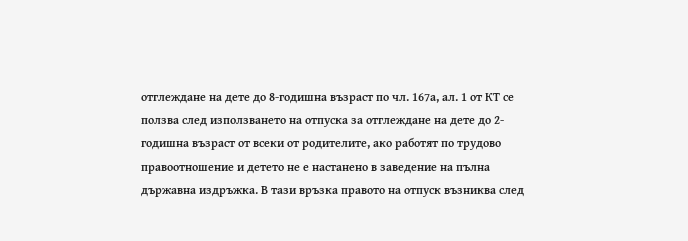отглеждане на дете до 8-годишна възраст по чл. 167а, ал. 1 от КТ се ползва след използването на отпуска за отглеждане на дете до 2-годишна възраст от всеки от родителите, ако работят по трудово правоотношение и детето не е настанено в заведение на пълна държавна издръжка. В тази връзка правото на отпуск възниква след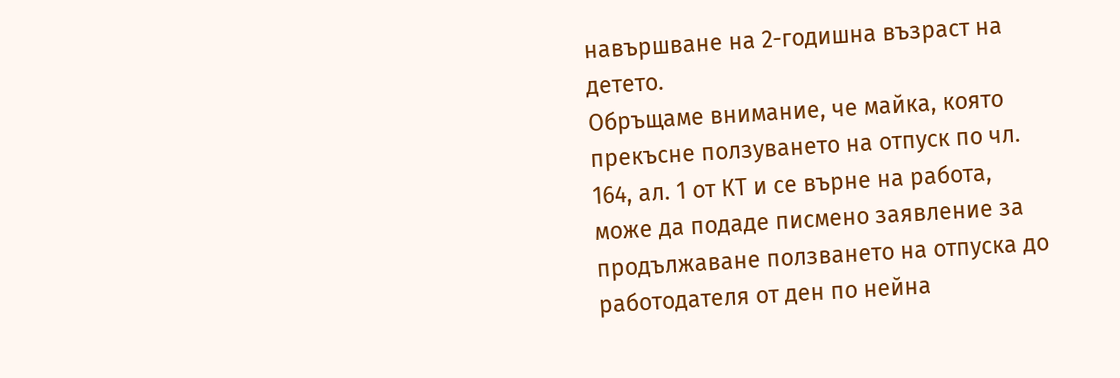навършване на 2-годишна възраст на детето.
Обръщаме внимание, че майка, която прекъсне ползуването на отпуск по чл. 164, ал. 1 от КТ и се върне на работа, може да подаде писмено заявление за продължаване ползването на отпуска до работодателя от ден по нейна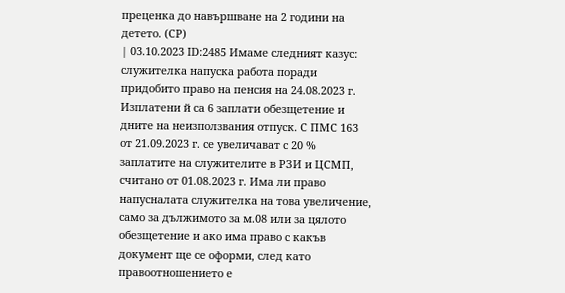преценка до навършване на 2 години на детето. (СР)
| 03.10.2023 ID:2485 Имаме следният казус: служителка напуска работа поради придобито право на пенсия на 24.08.2023 г. Изплатени й са 6 заплати обезщетение и дните на неизползвания отпуск. С ПМС 163 от 21.09.2023 г. се увеличават с 20 % заплатите на служителите в РЗИ и ЦСМП, считано от 01.08.2023 г. Има ли право напусналата служителка на това увеличение, само за дължимото за м.08 или за цялото обезщетение и ако има право с какъв документ ще се оформи, след като правоотношението е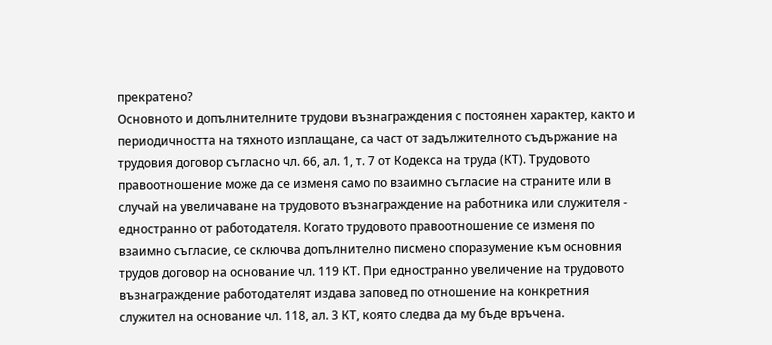прекратено?
Основното и допълнителните трудови възнаграждения с постоянен характер, както и периодичността на тяхното изплащане, са част от задължителното съдържание на трудовия договор съгласно чл. 66, ал. 1, т. 7 от Кодекса на труда (КТ). Трудовото правоотношение може да се изменя само по взаимно съгласие на страните или в случай на увеличаване на трудовото възнаграждение на работника или служителя - едностранно от работодателя. Когато трудовото правоотношение се изменя по взаимно съгласие, се сключва допълнително писмено споразумение към основния трудов договор на основание чл. 119 КТ. При едностранно увеличение на трудовото възнаграждение работодателят издава заповед по отношение на конкретния служител на основание чл. 118, ал. 3 КТ, която следва да му бъде връчена.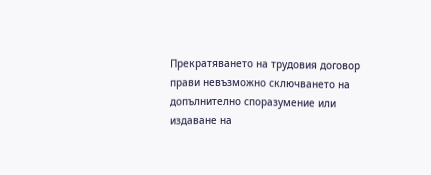Прекратяването на трудовия договор прави невъзможно сключването на допълнително споразумение или издаване на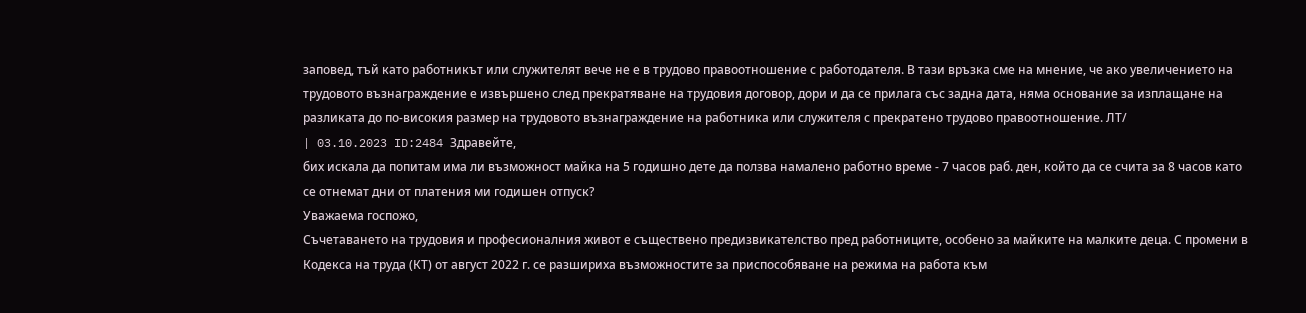заповед, тъй като работникът или служителят вече не е в трудово правоотношение с работодателя. В тази връзка сме на мнение, че ако увеличението на трудовото възнаграждение е извършено след прекратяване на трудовия договор, дори и да се прилага със задна дата, няма основание за изплащане на разликата до по-високия размер на трудовото възнаграждение на работника или служителя с прекратено трудово правоотношение. ЛТ/
| 03.10.2023 ID:2484 Здравейте,
бих искала да попитам има ли възможност майка на 5 годишно дете да ползва намалено работно време - 7 часов раб. ден, който да се счита за 8 часов като се отнемат дни от платения ми годишен отпуск?
Уважаема госпожо,
Съчетаването на трудовия и професионалния живот е съществено предизвикателство пред работниците, особено за майките на малките деца. С промени в Кодекса на труда (КТ) от август 2022 г. се разшириха възможностите за приспособяване на режима на работа към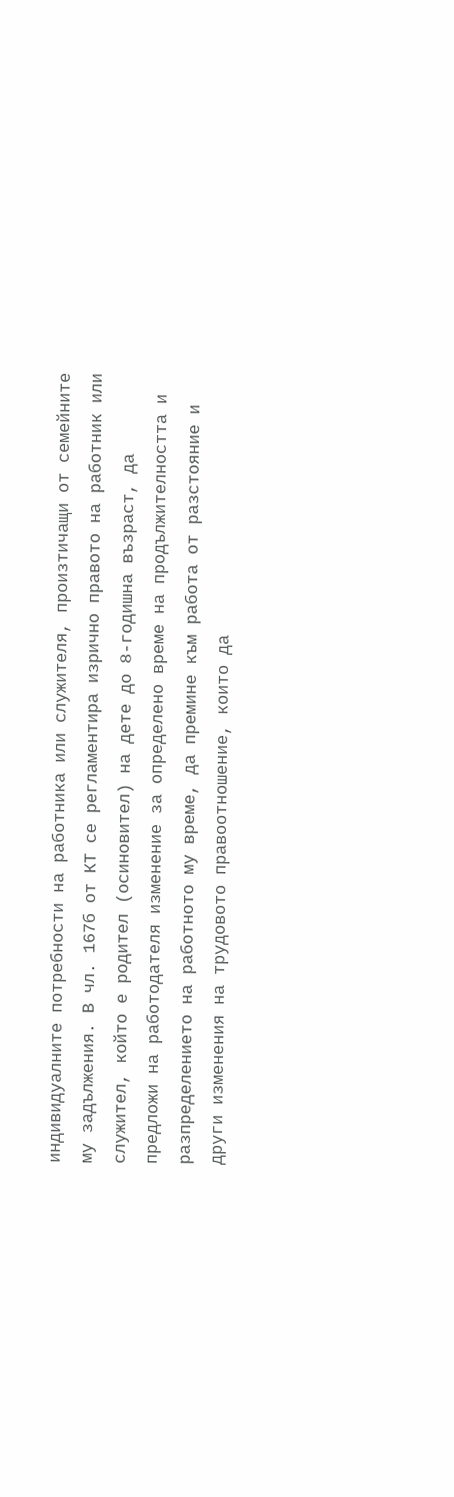индивидуалните потребности на работника или служителя, произтичащи от семейните му задължения. В чл. 167б от КТ се регламентира изрично правото на работник или служител, който е родител (осиновител) на дете до 8-годишна възраст, да предложи на работодателя изменение за определено време на продължителността и разпределението на работното му време, да премине към работа от разстояние и други изменения на трудовото правоотношение, които да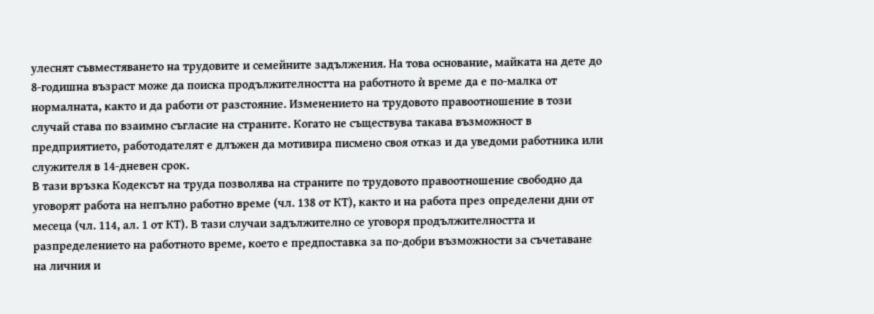улеснят съвместяването на трудовите и семейните задължения. На това основание, майката на дете до 8-годишна възраст може да поиска продължителността на работното ѝ време да е по-малка от нормалната, както и да работи от разстояние. Изменението на трудовото правоотношение в този случай става по взаимно съгласие на страните. Когато не съществува такава възможност в предприятието, работодателят е длъжен да мотивира писмено своя отказ и да уведоми работника или служителя в 14-дневен срок.
В тази връзка Кодексът на труда позволява на страните по трудовото правоотношение свободно да уговорят работа на непълно работно време (чл. 138 от КТ), както и на работа през определени дни от месеца (чл. 114, ал. 1 от КТ). В тази случаи задължително се уговоря продължителността и разпределението на работното време, което е предпоставка за по-добри възможности за съчетаване на личния и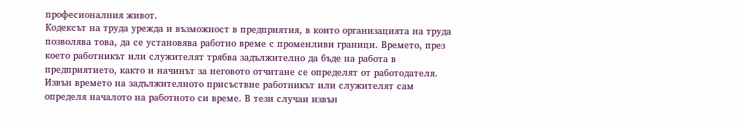професионалния живот.
Кодексът на труда урежда и възможност в предприятия, в които организацията на труда позволява това, да се установява работно време с променливи граници. Времето, през което работникът или служителят трябва задължително да бъде на работа в предприятието, както и начинът за неговото отчитане се определят от работодателя. Извън времето на задължителното присъствие работникът или служителят сам определя началото на работното си време. В тези случаи извън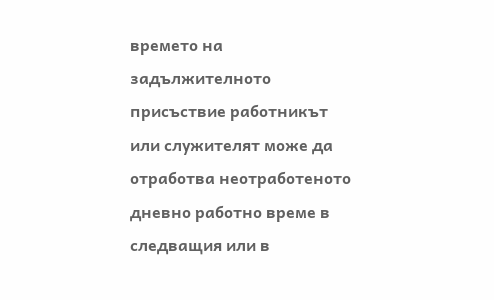времето на задължителното присъствие работникът или служителят може да отработва неотработеното дневно работно време в следващия или в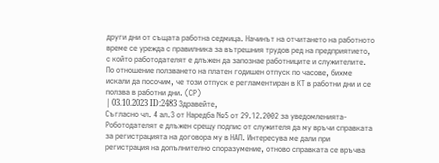други дни от същата работна седмица. Начинът на отчитането на работното време се урежда с правилника за вътрешния трудов ред на предприятието, с който работодателят е длъжен да запознае работниците и служителите.
По отношение ползването на платен годишен отпуск по часове, бихме искали да посочим, че този отпуск е регламентиран в КТ в работни дни и се ползва в работни дни. (СР)
| 03.10.2023 ID:2483 Здравейте,
Съгласно чл. 4 ал.3 от Наредба №5 от 29.12.2002 за уведомленията- Роботодателят е длъжен срещу подпис от служителя да му връчи справката за регистрацията на договора му в НАП. Интересува ме дали при регистрация на допълнително споразумение, отново справката се връчва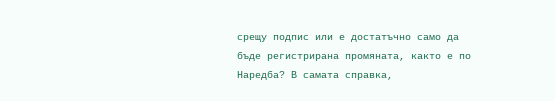срещу подпис или е достатъчно само да бъде регистрирана промяната, както е по Наредба? В самата справка,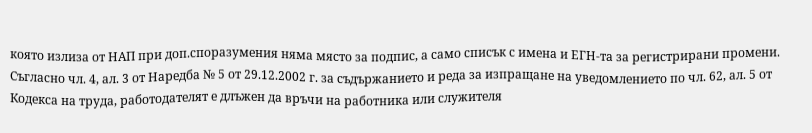която излиза от НАП при доп.споразумения няма място за подпис, а само списък с имена и ЕГН-та за регистрирани промени.
Съгласно чл. 4, ал. 3 от Наредба № 5 от 29.12.2002 г. за съдържанието и реда за изпращане на уведомлението по чл. 62, ал. 5 от Кодекса на труда, работодателят е длъжен да връчи на работника или служителя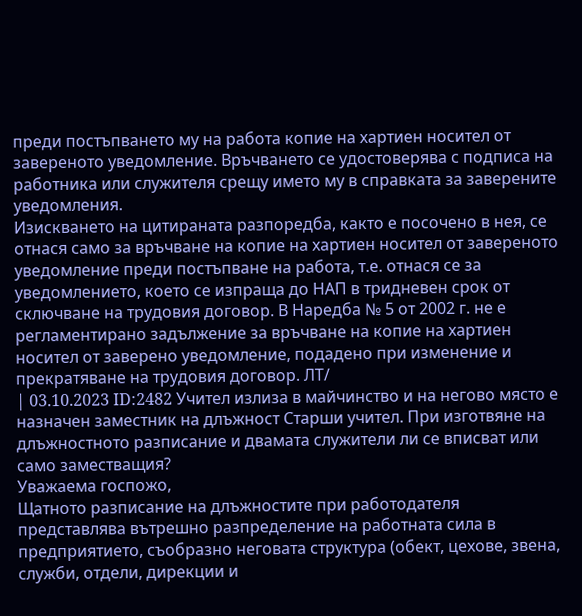преди постъпването му на работа копие на хартиен носител от завереното уведомление. Връчването се удостоверява с подписа на работника или служителя срещу името му в справката за заверените уведомления.
Изискването на цитираната разпоредба, както е посочено в нея, се отнася само за връчване на копие на хартиен носител от завереното уведомление преди постъпване на работа, т.е. отнася се за уведомлението, което се изпраща до НАП в тридневен срок от сключване на трудовия договор. В Наредба № 5 от 2002 г. не е регламентирано задължение за връчване на копие на хартиен носител от заверено уведомление, подадено при изменение и прекратяване на трудовия договор. ЛТ/
| 03.10.2023 ID:2482 Учител излиза в майчинство и на негово място е назначен заместник на длъжност Старши учител. При изготвяне на длъжностното разписание и двамата служители ли се вписват или само заместващия?
Уважаема госпожо,
Щатното разписание на длъжностите при работодателя представлява вътрешно разпределение на работната сила в предприятието, съобразно неговата структура (обект, цехове, звена, служби, отдели, дирекции и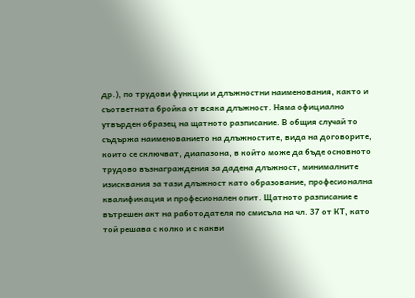др.), по трудови функции и длъжностни наименования, както и съответната бройка от всяка длъжност. Няма официално утвърден образец на щатното разписание. В общия случай то съдържа наименованието на длъжностите, вида на договорите, които се сключват, диапазона, в който може да бъде основното трудово възнаграждения за дадена длъжност, минималните изисквания за тази длъжност като образование, професионална квалификация и професионален опит. Щатното разписание е вътрешен акт на работодателя по смисъла на чл. 37 от КТ, като той решава с колко и с какви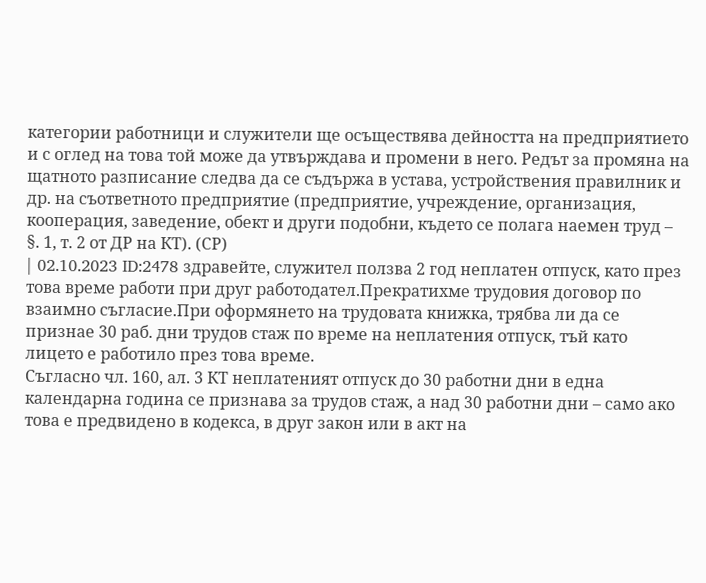категории работници и служители ще осъществява дейността на предприятието и с оглед на това той може да утвърждава и промени в него. Редът за промяна на щатното разписание следва да се съдържа в устава, устройствения правилник и др. на съответното предприятие (предприятие, учреждение, организация, кооперация, заведение, обект и други подобни, където се полага наемен труд – §. 1, т. 2 от ДР на КТ). (СР)
| 02.10.2023 ID:2478 здравейте, служител ползва 2 год неплатен отпуск, като през това време работи при друг работодател.Прекратихме трудовия договор по взаимно съгласие.При оформянето на трудовата книжка, трябва ли да се признае 30 раб. дни трудов стаж по време на неплатения отпуск, тъй като лицето е работило през това време.
Съгласно чл. 160, ал. 3 КТ неплатеният отпуск до 30 работни дни в една календарна година се признава за трудов стаж, а над 30 работни дни – само ако това е предвидено в кодекса, в друг закон или в акт на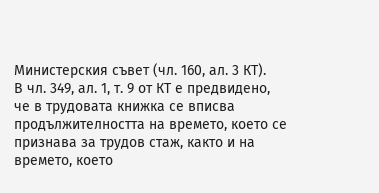Министерския съвет (чл. 160, ал. 3 КТ).
В чл. 349, ал. 1, т. 9 от КТ е предвидено, че в трудовата книжка се вписва продължителността на времето, което се признава за трудов стаж, както и на времето, което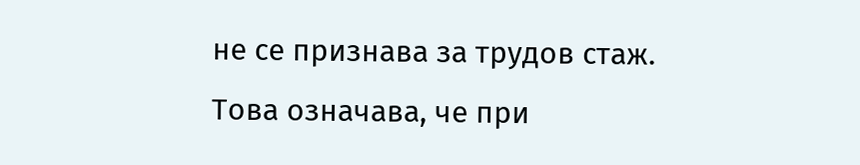не се признава за трудов стаж.
Това означава, че при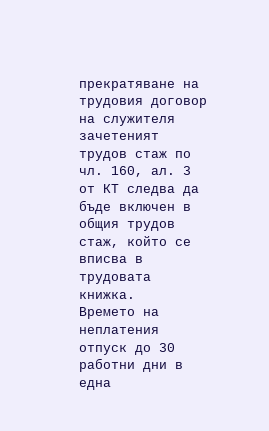прекратяване на трудовия договор на служителя зачетеният трудов стаж по чл. 160, ал. 3 от КТ следва да бъде включен в общия трудов стаж, който се вписва в трудовата книжка.
Времето на неплатения отпуск до 30 работни дни в една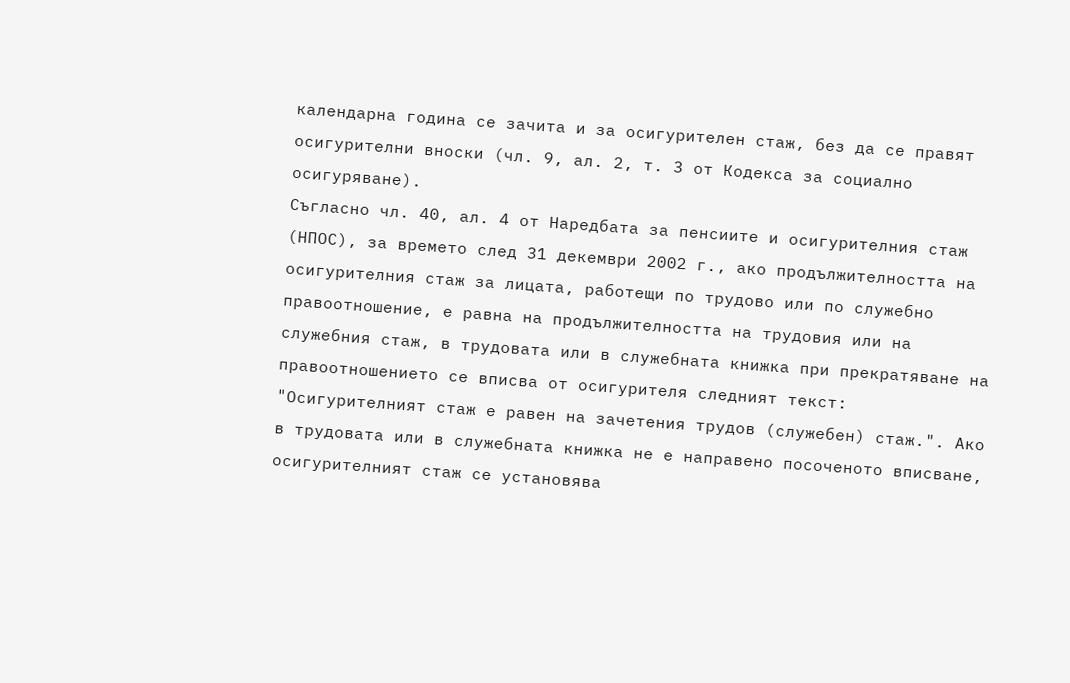календарна година се зачита и за осигурителен стаж, без да се правят осигурителни вноски (чл. 9, ал. 2, т. 3 от Кодекса за социално осигуряване).
Съгласно чл. 40, ал. 4 от Наредбата за пенсиите и осигурителния стаж (НПОС), за времето след 31 декември 2002 г., ако продължителността на осигурителния стаж за лицата, работещи по трудово или по служебно правоотношение, е равна на продължителността на трудовия или на служебния стаж, в трудовата или в служебната книжка при прекратяване на правоотношението се вписва от осигурителя следният текст: "Осигурителният стаж е равен на зачетения трудов (служебен) стаж.". Ако в трудовата или в служебната книжка не е направено посоченото вписване, осигурителният стаж се установява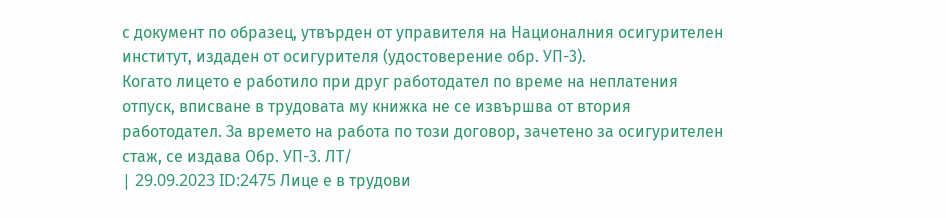с документ по образец, утвърден от управителя на Националния осигурителен институт, издаден от осигурителя (удостоверение обр. УП-3).
Когато лицето е работило при друг работодател по време на неплатения отпуск, вписване в трудовата му книжка не се извършва от втория работодател. За времето на работа по този договор, зачетено за осигурителен стаж, се издава Обр. УП-3. ЛТ/
| 29.09.2023 ID:2475 Лице е в трудови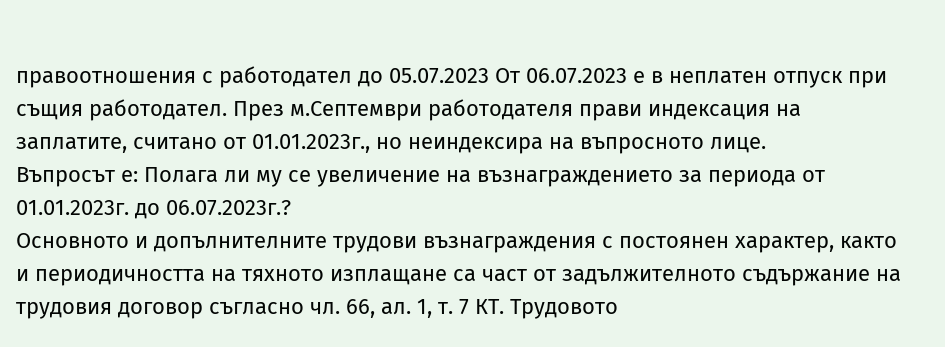правоотношения с работодател до 05.07.2023 От 06.07.2023 е в неплатен отпуск при същия работодател. През м.Септември работодателя прави индексация на заплатите, считано от 01.01.2023г., но неиндексира на въпросното лице.
Въпросът е: Полага ли му се увеличение на възнаграждението за периода от 01.01.2023г. до 06.07.2023г.?
Основното и допълнителните трудови възнаграждения с постоянен характер, както и периодичността на тяхното изплащане са част от задължителното съдържание на трудовия договор съгласно чл. 66, ал. 1, т. 7 КТ. Трудовото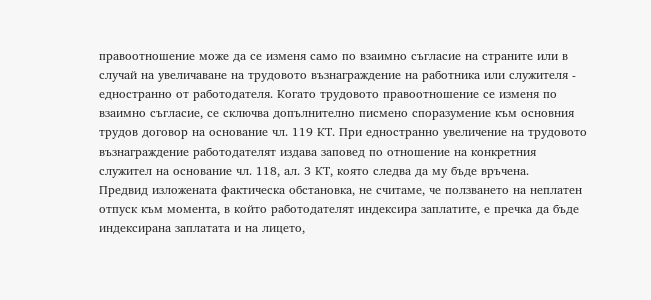правоотношение може да се изменя само по взаимно съгласие на страните или в случай на увеличаване на трудовото възнаграждение на работника или служителя - едностранно от работодателя. Когато трудовото правоотношение се изменя по взаимно съгласие, се сключва допълнително писмено споразумение към основния трудов договор на основание чл. 119 КТ. При едностранно увеличение на трудовото възнаграждение работодателят издава заповед по отношение на конкретния служител на основание чл. 118, ал. 3 КТ, която следва да му бъде връчена.
Предвид изложената фактическа обстановка, не считаме, че ползването на неплатен отпуск към момента, в който работодателят индексира заплатите, е пречка да бъде индексирана заплатата и на лицето,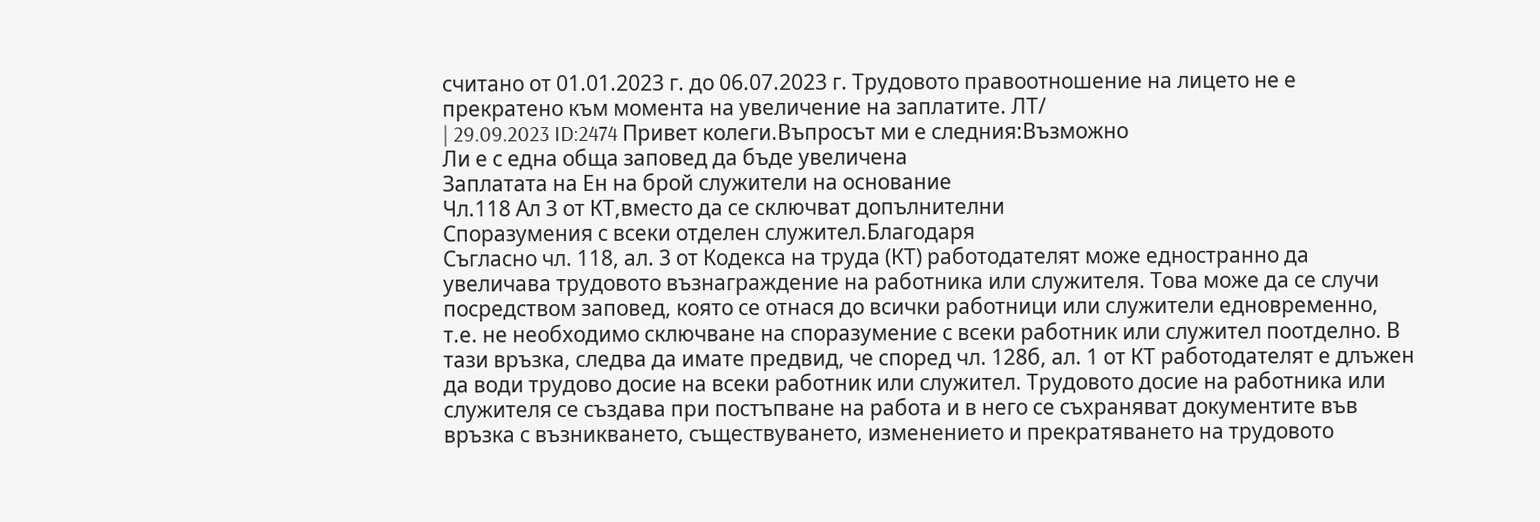считано от 01.01.2023 г. до 06.07.2023 г. Трудовото правоотношение на лицето не е прекратено към момента на увеличение на заплатите. ЛТ/
| 29.09.2023 ID:2474 Привет колеги.Въпросът ми е следния:Възможно
Ли е с една обща заповед да бъде увеличена
Заплатата на Ен на брой служители на основание
Чл.118 Ал 3 от КТ,вместо да се сключват допълнителни
Споразумения с всеки отделен служител.Благодаря
Съгласно чл. 118, ал. 3 от Кодекса на труда (КТ) работодателят може едностранно да увеличава трудовото възнаграждение на работника или служителя. Това може да се случи посредством заповед, която се отнася до всички работници или служители едновременно, т.е. не необходимо сключване на споразумение с всеки работник или служител поотделно. В тази връзка, следва да имате предвид, че според чл. 128б, ал. 1 от КТ работодателят е длъжен да води трудово досие на всеки работник или служител. Трудовото досие на работника или служителя се създава при постъпване на работа и в него се съхраняват документите във връзка с възникването, съществуването, изменението и прекратяването на трудовото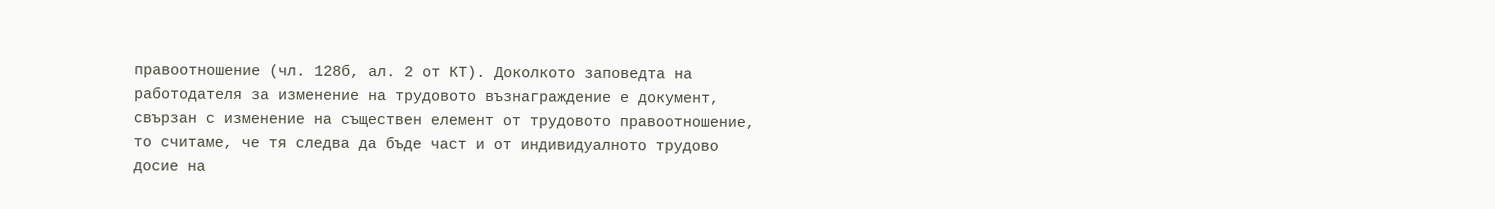правоотношение (чл. 128б, ал. 2 от КТ). Доколкото заповедта на работодателя за изменение на трудовото възнаграждение е документ, свързан с изменение на съществен елемент от трудовото правоотношение, то считаме, че тя следва да бъде част и от индивидуалното трудово досие на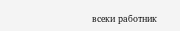всеки работник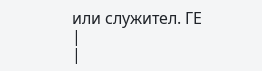или служител. ГЕ
|
|